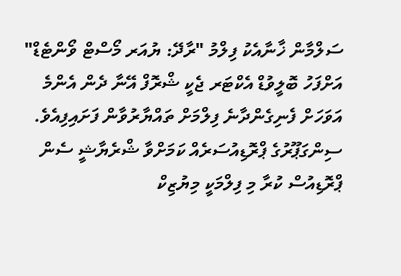ސަލްމާން ޚާނާއެކު ފިލްމު "ރާދޭ: ޔުއަރ މޯސްޓް ވޯންޓެޑް" އަށްފަހު ބޮލީވުޑް އެކްޓަރ ޖެކީ ޝްރޮފް އޭނާ ދެން އެންމެ އަވަހަށް ފެނިގެންދާނެ ފިލްމަށް ތައްޔާރުވާން ފަށައިފިއެވެ. ސިންގަޕޫރުގެ ޕްރޮޑިއުސަރެއް ކަމަށްވާ ޝްރެޔާޝީ ސެން ޕްރޮޑިއުސް ކުރާ މި ފިލްމަކީ މިޔުޒިކް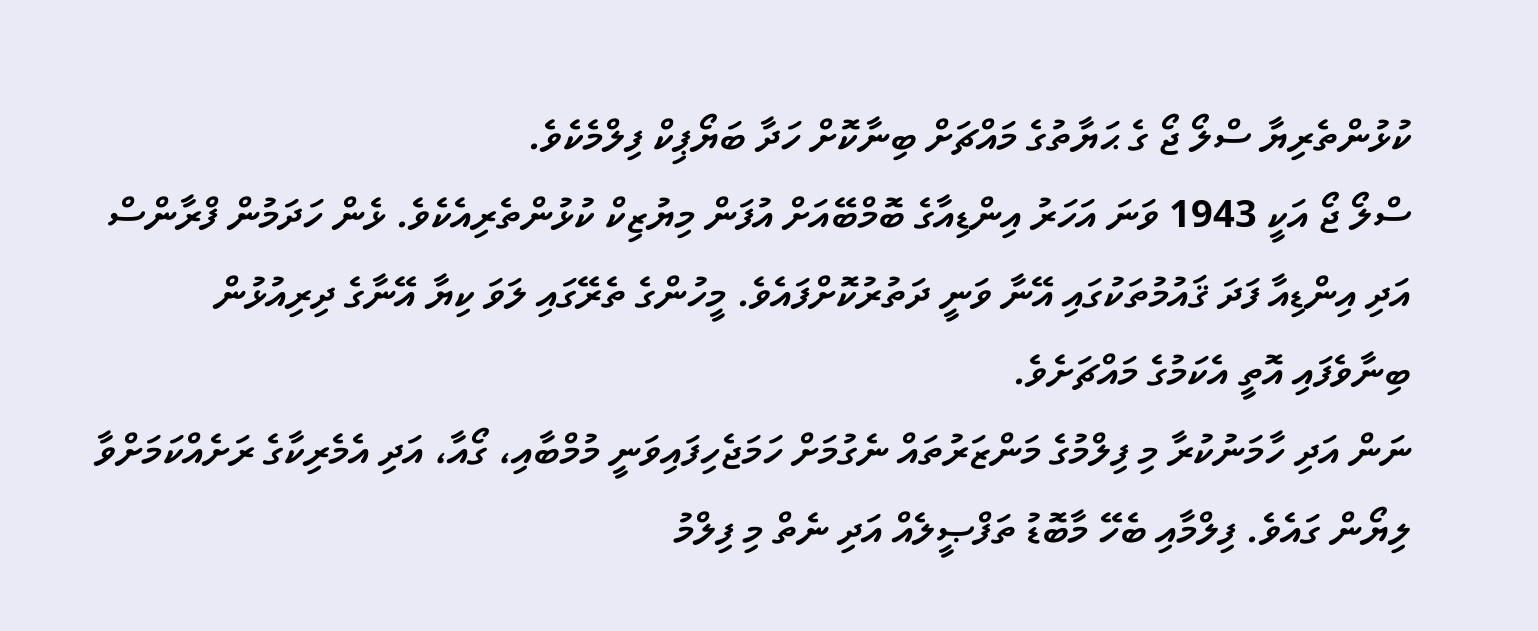ކުޅުންތެރިޔާ ސްލޯ ޖޯ ގެ ޙަޔާތުގެ މައްޗަށް ބިނާކޮށް ހަދާ ބަޔޯޕިކް ފިލްމެކެވެ.
ސްލޯ ޖޯ އަކީ 1943 ވަނަ އަހަރު އިންޑިއާގެ ބޮމްބޭއަށް އުފަން މިޔުޒިކް ކުޅުންތެރިއެކެވެ. ޅެން ހަދަމުން ފްރާންސް އަދި އިންޑިއާ ފަދަ ޤައުމުތަކުގައި އޭނާ ވަނީ ދަތުރުކޮށްފައެވެ. މީހުންގެ ތެރޭގައި ލަވަ ކިޔާ އޭނާގެ ދިރިއުޅުން ބިނާވެފައި އޮތީ އެކަމުގެ މައްޗަށެވެ.
ނަން އަދި ހާމަނުކުރާ މި ފިލްމުގެ މަންޒަރުތައް ނެގުމަށް ހަމަޖެހިފައިވަނީ މުމްބާއި، ގޯއާ، އަދި އެމެރިކާގެ ރަށެއްކަމަށްވާ ލިޔޯން ގައެވެ. ފިލްމާއި ބެހޭ މާބޮޑު ތަފްޞީލެއް އަދި ނެތް މި ފިލްމު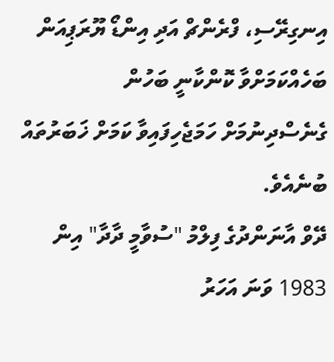އިނގިރޭސި، ފްރެންޗް އަދި އިންޑޯ ޔޫރަޕިއަން ބަހެއްކަމަށްވާ ކޮންކާނީ ބަހުން ގެނެސްދިނުމަށް ހަމަޖެހިފައިވާ ކަމަށް ޚަބަރުތައް ބުނެއެވެ.
ދޭވް އާނަންދުގެ ފިލްމު "ސުވާމީ ދާދާ" އިން 1983 ވަނަ އަހަރު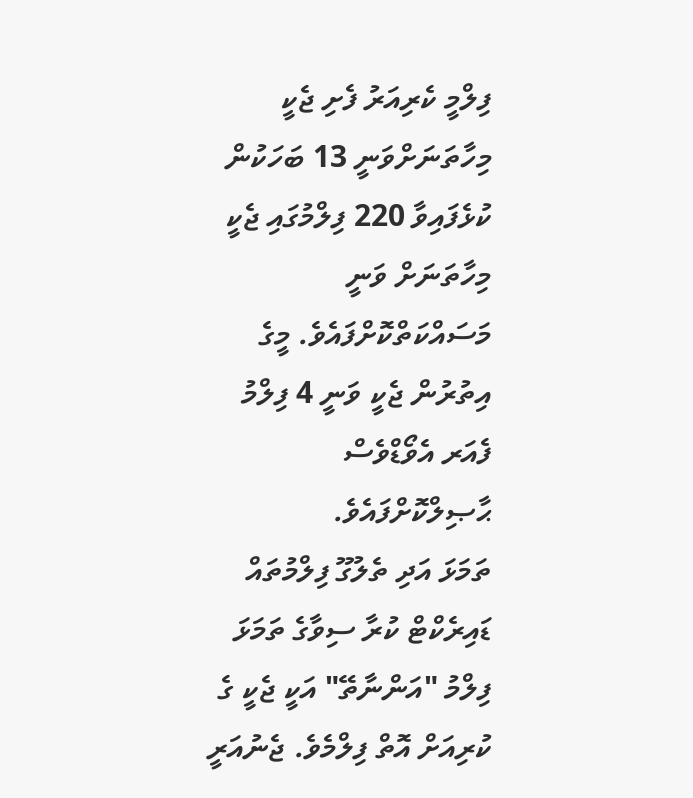ފިލްމީ ކެރިއަރު ފެށި ޖެކީ މިހާތަނަށްވަނީ 13 ބަހަކުން ކުޅެފައިވާ 220 ފިލްމުގައި ޖެކީ މިހާތަނަށް ވަނީ މަސައްކަތްކޮށްފައެވެ. މީގެ އިތުރުން ޖެކީ ވަނީ 4 ފިލްމު ފެއަރ އެވޯޑްވެސް ޙާޞިލްކޮށްފައެވެ.
ތަމަޅަ އަދި ތެލުގޫ ފިލްމުތައް ޑައިރެކްޓް ކުރާ ސިވާގެ ތަމަޅަ ފިލްމު "އަންނާތޭ" އަކީ ޖެކީ ގެ ކުރިއަށް އޮތް ފިލްމެވެ. ޖެނުއަރީ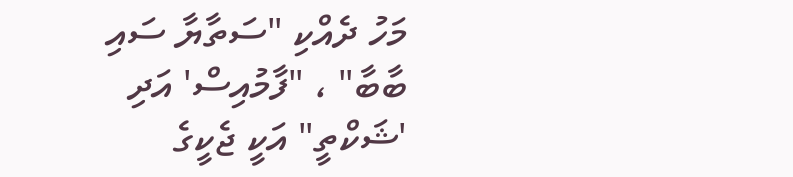މަހު ދެއްކި "ސަތާޔާ ސައި ބާބާ" ، "ފާމުއިސް' އަދި 'ޝަކްތީ" އަކީ ޖެކީގެ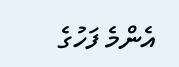އެންމެ ފަހުގެ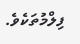ފިލްމުތަކެވެ.